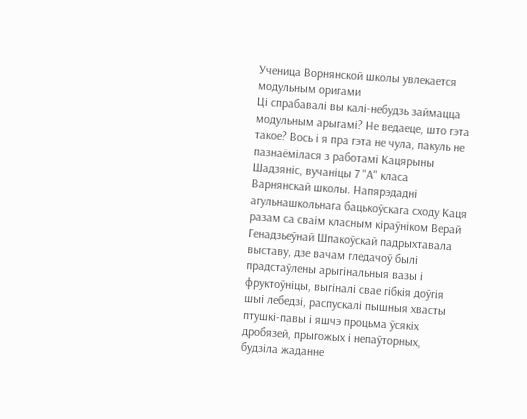Ученица Ворнянской школы увлекается модульным оригами
Ці спрабавалі вы калі-небудзь займацца модульным арыгамі? Не ведаеце, што гэта такое? Вось і я пра гэта не чула, пакуль не пазнаёмілася з работамі Кацярыны Шадзяніс, вучаніцы 7 "А" класа Варнянскай школы. Напярэдадні агульнашкольнага бацькоўскага сходу Каця разам са сваім класным кіраўніком Верай Генадзьеўнай Шпакоўскай падрыхтавала выставу, дзе вачам гледачоў былі прадстаўлены арыгінальныя вазы і фруктоўніцы, выгіналі свае гібкія доўгія шыі лебедзі, распускалі пышныя хвасты птушкі-павы і яшчэ процьма ўсякіх дробязей, прыгожых і непаўторных, будзіла жаданне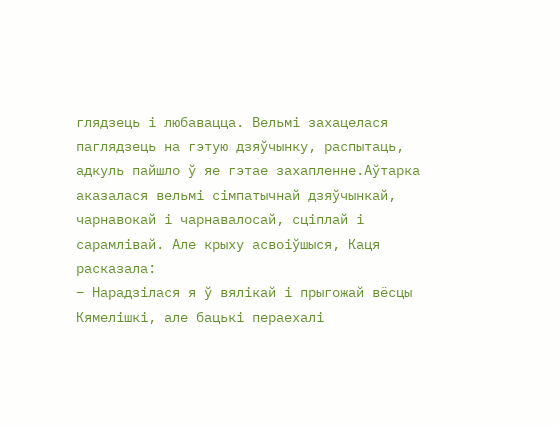глядзець і любавацца. Вельмі захацелася паглядзець на гэтую дзяўчынку, распытаць, адкуль пайшло ў яе гэтае захапленне.Аўтарка аказалася вельмі сімпатычнай дзяўчынкай, чарнавокай і чарнавалосай, сціплай і сарамлівай. Але крыху асвоіўшыся, Каця расказала:
– Нарадзілася я ў вялікай і прыгожай вёсцы Кямелішкі, але бацькі пераехалі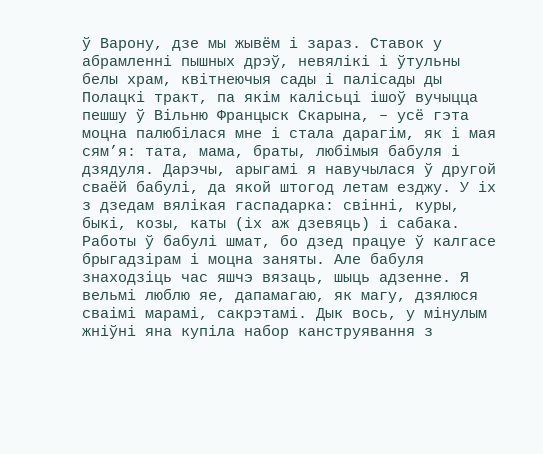ў Варону, дзе мы жывём і зараз. Ставок у абрамленні пышных дрэў, невялікі і ўтульны белы храм, квітнеючыя сады і палісады ды Полацкі тракт, па якім калісьці ішоў вучыцца пешшу ў Вільню Францыск Скарына, – усё гэта моцна палюбілася мне і стала дарагім, як і мая сям’я: тата, мама, браты, любімыя бабуля і дзядуля. Дарэчы, арыгамі я навучылася ў другой сваёй бабулі, да якой штогод летам езджу. У іх з дзедам вялікая гаспадарка: свінні, куры, быкі, козы, каты (іх аж дзевяць) і сабака. Работы ў бабулі шмат, бо дзед працуе ў калгасе брыгадзірам і моцна заняты. Але бабуля знаходзіць час яшчэ вязаць, шыць адзенне. Я вельмі люблю яе, дапамагаю, як магу, дзялюся сваімі марамі, сакрэтамі. Дык вось, у мінулым жніўні яна купіла набор канструявання з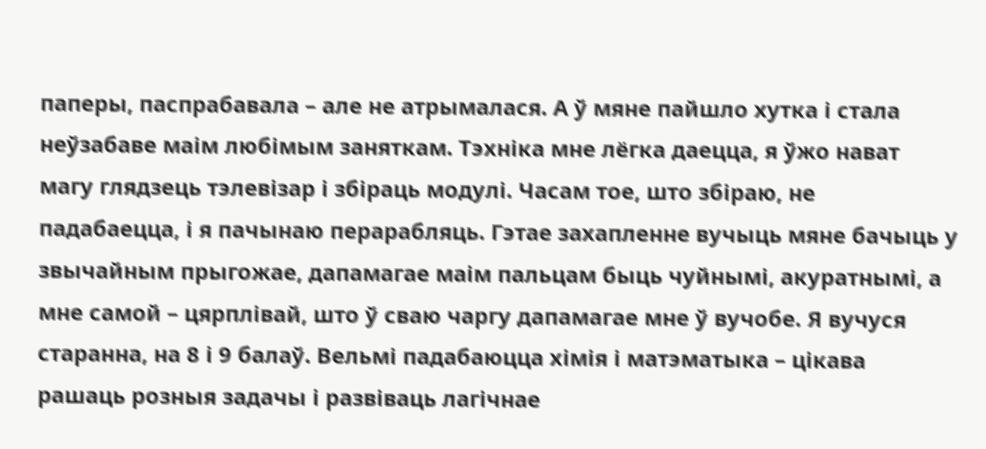паперы, паспрабавала – але не атрымалася. А ў мяне пайшло хутка і стала неўзабаве маім любімым заняткам. Тэхніка мне лёгка даецца, я ўжо нават магу глядзець тэлевізар і збіраць модулі. Часам тое, што збіраю, не падабаецца, і я пачынаю перарабляць. Гэтае захапленне вучыць мяне бачыць у звычайным прыгожае, дапамагае маім пальцам быць чуйнымі, акуратнымі, а мне самой – цярплівай, што ў сваю чаргу дапамагае мне ў вучобе. Я вучуся старанна, на 8 і 9 балаў. Вельмі падабаюцца хімія і матэматыка – цікава рашаць розныя задачы і развіваць лагічнае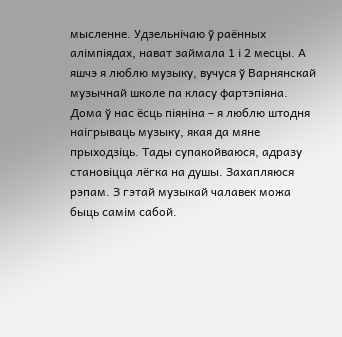мысленне. Удзельнічаю ў раённых алімпіядах, нават займала 1 і 2 месцы. А яшчэ я люблю музыку, вучуся ў Варнянскай музычнай школе па класу фартэпіяна. Дома ў нас ёсць піяніна – я люблю штодня наігрываць музыку, якая да мяне прыходзіць. Тады супакойваюся, адразу становіцца лёгка на душы. Захапляюся рэпам. З гэтай музыкай чалавек можа быць самім сабой.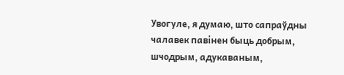Увогуле, я думаю, што сапраўдны чалавек павінен быць добрым, шчодрым, адукаваным,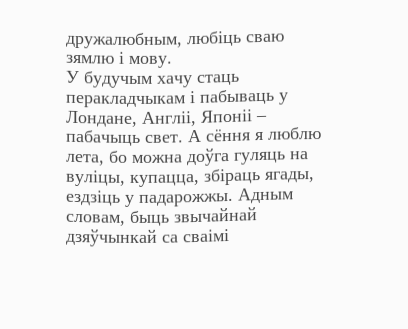дружалюбным, любіць сваю зямлю і мову.
У будучым хачу стаць перакладчыкам і пабываць у Лондане, Англіі, Японіі – пабачыць свет. А сёння я люблю лета, бо можна доўга гуляць на вуліцы, купацца, збіраць ягады, ездзіць у падарожжы. Адным словам, быць звычайнай дзяўчынкай са сваімі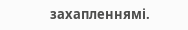захапленнямі.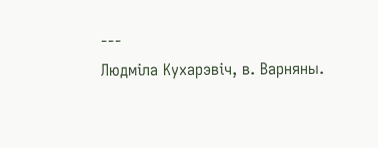---
Людміла Кухарэвіч, в. Варняны.